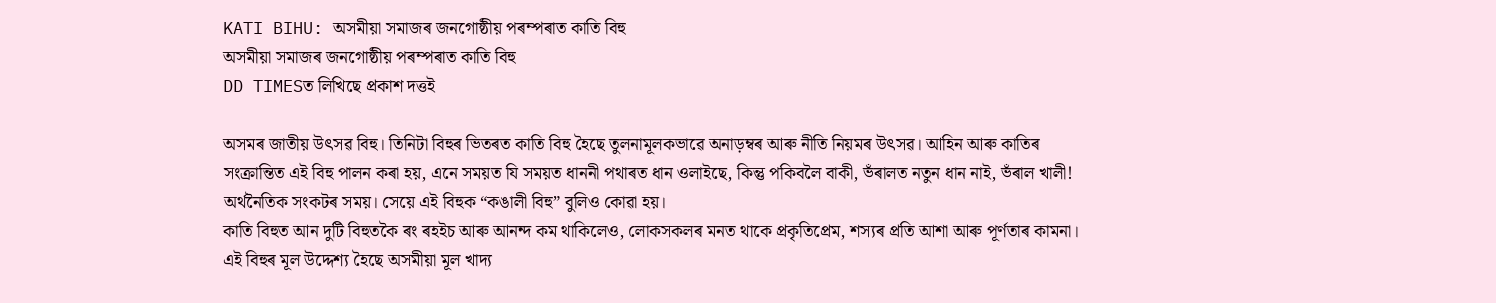KATI BIHU: অসমীয়া সমাজৰ জনগোষ্ঠীয় পৰম্পৰাত কাতি বিহু
অসমীয়া সমাজৰ জনগোষ্ঠীয় পৰম্পৰাত কাতি বিহু
DD TIMESত লিখিছে প্ৰকাশ দত্তই

অসমৰ জাতীয় উৎসৱ বিহু। তিনিটা বিহুৰ ভিতৰত কাতি বিহু হৈছে তুলনামূলকভাৱে অনাড়ম্বৰ আৰু নীতি নিয়মৰ উৎসৱ। আহিন আৰু কাতিৰ সংক্রান্তিত এই বিহু পালন কৰা হয়, এনে সময়ত যি সময়ত ধাননী পথাৰত ধান ওলাইছে, কিন্তু পকিবলৈ বাকী, ভঁৰালত নতুন ধান নাই, ভঁৰাল খালী! অৰ্থনৈতিক সংকটৰ সময়। সেয়ে এই বিহুক “কঙালী বিহু” বুলিও কোৱা হয়।
কাতি বিহুত আন দুটি বিহুতকৈ ৰং ৰহইচ আৰু আনন্দ কম থাকিলেও, লোকসকলৰ মনত থাকে প্ৰকৃতিপ্ৰেম, শস্যৰ প্ৰতি আশা আৰু পূৰ্ণতাৰ কামনা।
এই বিহুৰ মূল উদ্দেশ্য হৈছে অসমীয়া মূল খাদ্য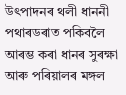উৎপাদনৰ থলী ধাননী পথাৰডৰাত পকিবলৈ আৰম্ভ কৰা ধানৰ সুৰক্ষা আৰু পৰিয়ালৰ মঙ্গল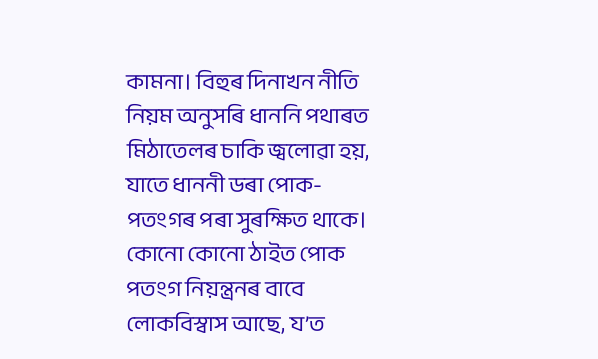কামনা। বিহুৰ দিনাখন নীতি নিয়ম অনুসৰি ধাননি পথাৰত মিঠাতেলৰ চাকি জ্বলোৱা হয়, যাতে ধাননী ডৰা পোক-পতংগৰ পৰা সুৰক্ষিত থাকে।
কোনো কোনো ঠাইত পোক পতংগ নিয়ন্ত্ৰনৰ বাবে লোকবিস্বাস আছে, য’ত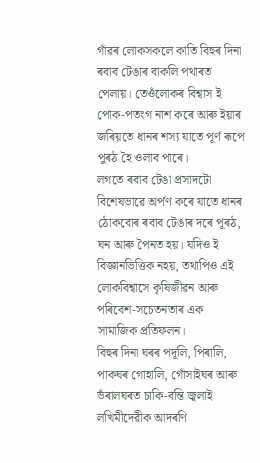গাঁৱৰ লোকসকলে কাতি বিহুৰ দিনা ৰবাব টেঙাৰ বাকলি পথাৰত পেলায়। তেওঁলোকৰ বিশ্বাস ই পোক-পতংগ নাশ কৰে আৰু ইয়াৰ জৰিয়তে ধানৰ শস্য যাতে পূৰ্ণ ৰূপে পুৰঠ হৈ ওলাব পাৰে।
লগতে ৰবাব টেঙা প্ৰসাদটো বিশেষভাৱে অৰ্পণ কৰে যাতে ধানৰ ঠোকবোৰ ৰবাব টেঙাৰ দৰে পূৰঠ, ঘন আৰু পৈনত হয়। যদিও ই বিজ্ঞানভিত্তিক নহয়, তথাপিও এই লোকবিশ্বাসে কৃষিজীৱন আৰু পৰিবেশ-সচেতনতাৰ এক সামাজিক প্ৰতিফলন।
বিহুৰ দিনা ঘৰৰ পদূলি, পিৰালি, পাকঘৰ গোহালি, গোঁসাইঘৰ আৰু ভঁৰালঘৰত চাকি-বন্তি জ্বলাই লখিমীদেৱীক আদৰণি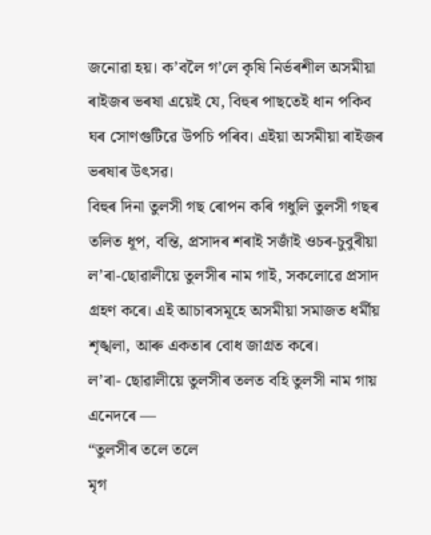জনোৱা হয়। ক’বলৈ গ’লে কৃষি নিৰ্ভৰশীল অসমীয়া ৰাইজৰ ভৰষা এয়েই যে, বিহুৰ পাছতেই ধান পকিব ঘৰ সোণগুটিৱে উপচি পৰিব। এইয়া অসমীয়া ৰাইজৰ ভৰষাৰ উৎসৱ।
বিহুৰ দিনা তুলসী গছ ৰোপন কৰি গধুলি তুলসী গছৰ তলিত ধূপ, বন্তি, প্ৰসাদৰ শৰাই সজাঁই ওচৰ-চুবুৰীয়া ল’ৰা-ছোৱালীয়ে তুলসীৰ নাম গাই, সকলোৱে প্ৰসাদ গ্ৰহণ কৰে। এই আচাৰসমূহে অসমীয়া সমাজত ধৰ্মীয় শৃঙ্খলা, আৰু একতাৰ বোধ জাগ্ৰত কৰে।
ল’ৰা- ছোৱালীয়ে তুলসীৰ তলত বহি তুলসী নাম গায় এনেদৰে —
“তুলসীৰ তলে তলে
মৃগ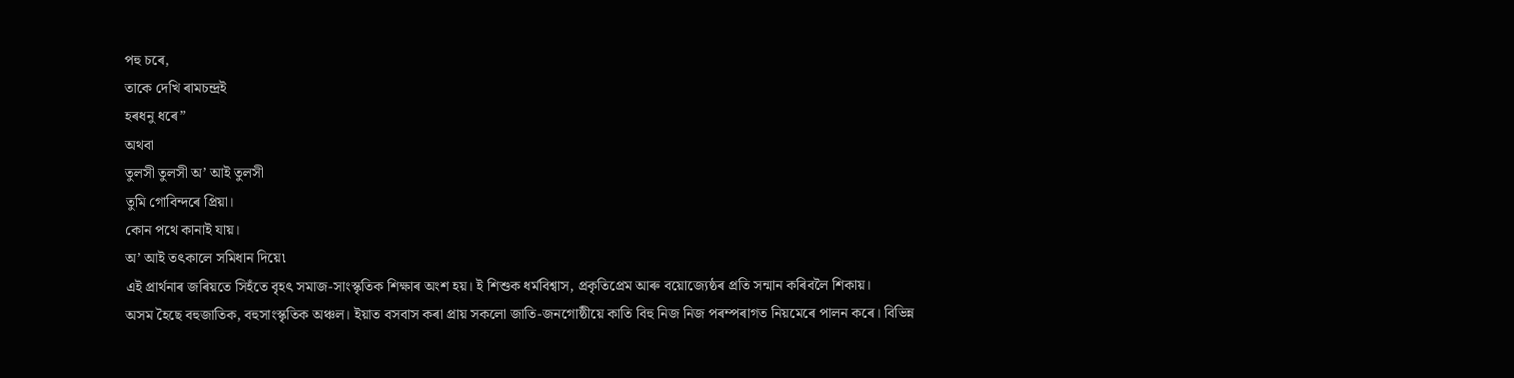পহু চৰে,
তাকে দেখি ৰামচন্দ্ৰই
হৰধনু ধৰে”
অথবা
তুলসী তুলসী অ’ আই তুলসী
তুমি গোবিন্দৰে প্ৰিয়া।
কোন পথে কানাই যায়।
অ’ আই তৎকালে সমিধান দিয়ে৷
এই প্ৰাৰ্থনাৰ জৰিয়তে সিহঁতে বৃহৎ সমাজ-সাংস্কৃতিক শিক্ষাৰ অংশ হয়। ই শিশুক ধৰ্মবিশ্বাস, প্ৰকৃতিপ্ৰেম আৰু বয়োজ্যেষ্ঠৰ প্ৰতি সন্মান কৰিবলৈ শিকায়।
অসম হৈছে বহুজাতিক, বহুসাংস্কৃতিক অঞ্চল। ইয়াত বসবাস কৰা প্ৰায় সকলো জাতি-জনগোষ্ঠীয়ে কাতি বিহু নিজ নিজ পৰম্পৰাগত নিয়মেৰে পালন কৰে। বিভিন্ন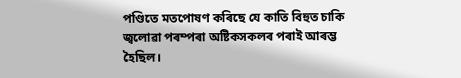পণ্ডিতে মতপোষণ কৰিছে যে কাতি বিহুত চাকি জ্বলোৱা পৰম্পৰা অষ্টিকসকলৰ পৰাই আৰম্ভ হৈছিল।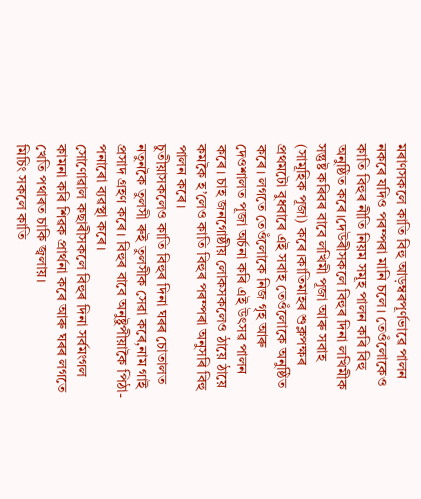মৰাণসকলে কাতি বিহু আড়ম্বৰপূর্ণভাৱে পালন নকৰে যদিও পৰম্পৰা মানি চলে। তেওঁলোকেও কাতি বিহুৰ নীতি নিয়ম সমূহ পালন কৰি বিহু অনুষ্ঠিত কৰে।দেউৰীসকলে বিহুৰ দিনা লখিমীক সন্তুষ্ট কৰিবৰ বাবে লখিমী পূজা আৰু সবাহ (সামূহিক পূজা) কৰে।কাতিমাহৰ শুক্লপক্ষৰ প্ৰথমটো বুধবাৰে এই সবাহ তেওঁলোকে অনুষ্ঠিত কৰে। লগতে তেওঁলোকে নিজ গৃহ আৰু দেওশালত পূজা অৰ্চনা কৰি এই উৎসৱ পালন কৰে। চাহ জনগোষ্ঠীয় লোকসকলেও ঠায়ে ঠায়ে কমকৈ হ’লেও কাতি বিহুৰ পৰম্পৰা অনুসৰি বিহু পালন কৰে।
চুতীয়াসকলেও কাতি বিহুৰ দিনা ঘৰৰ চোতালত নতুনকৈ তুলসী ৰুই তুলসীক সেৱা কৰে,নাম গাই প্ৰসাদ গ্ৰহণ কৰে। বিহুৰ বাবে অনুষ্টুপীয়াকৈ পিঠা-পনাৰো ব্যৱস্থা কৰে।
সোণোৱাল কছাৰীসকলে বিহুৰ দিনা সৰ্বমংগল কামনা কৰি শিৱক প্ৰাৰ্থনা কৰে আৰু ঘৰৰ লগতে খেতি পথাৰত চাকি জ্বলায়।
মিচিং সকলে কাতি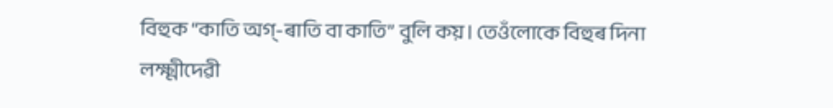বিহুক “কাতি অগ্-ৰাতি বা কাতি” বুলি কয়। তেওঁলোকে বিহুৰ দিনা লক্ষ্মীদেৱী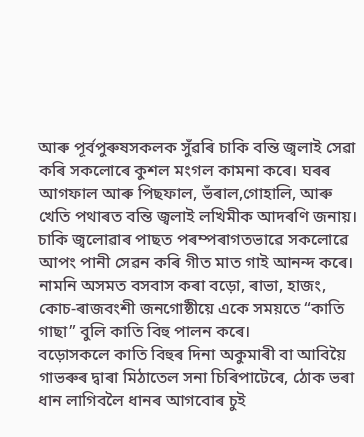আৰু পূৰ্বপুৰুষসকলক সুঁৱৰি চাকি বন্তি জ্বলাই সেৱা কৰি সকলোৰে কুশল মংগল কামনা কৰে। ঘৰৰ আগফাল আৰু পিছফাল, ভঁৰাল,গোহালি, আৰু খেতি পথাৰত বন্তি জ্বলাই লখিমীক আদৰণি জনায়। চাকি জ্বলোৱাৰ পাছত পৰম্পৰাগতভাৱে সকলোৱে আপং পানী সেৱন কৰি গীত মাত গাই আনন্দ কৰে।
নামনি অসমত বসবাস কৰা বড়ো, ৰাভা, হাজং, কোচ-ৰাজবংশী জনগোষ্ঠীয়ে একে সময়তে “কাতি গাছা” বুলি কাতি বিহু পালন কৰে।
বড়োসকলে কাতি বিহুৰ দিনা অকুমাৰী বা আবিয়ৈ গাভৰুৰ দ্বাৰা মিঠাতেল সনা চিৰিপাটেৰে, ঠোক ভৰা ধান লাগিবলৈ ধানৰ আগবোৰ চুই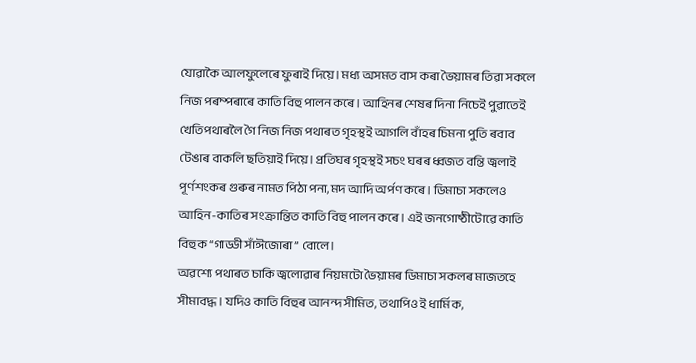যোৱাকৈ আলফুলেৰে ফুৰাই দিয়ে। মধ্য অসমত বাস কৰা ভৈয়ামৰ তিৱা সকলে নিজ পৰম্পৰাৰে কাতি বিহু পালন কৰে। আহিনৰ শেষৰ দিনা নিচেই পুৱাতেই খেতিপথাৰলৈ গৈ নিজ নিজ পথাৰত গৃহস্থই আগলি বাঁহৰ চিমনা পুতি ৰবাব টেঙাৰ বাকলি ছতিয়াই দিয়ে। প্ৰতিঘৰ গৃহস্থই সচং ঘৰৰ ধ্বজত বন্তি জ্বলাই পূর্ণশংকৰ গুৰুৰ নামত পিঠা পনা,মদ আদি অৰ্পণ কৰে। ডিমাচা সকলেও আহিন-কাতিৰ সংক্রান্তিত কাতি বিহু পালন কৰে। এই জনগোষ্ঠীটোৱে কাতি বিহুক “গাড্ডী সাঁঈজোৰা” বোলে।
অৱশ্যে পথাৰত চাকি জ্বলোৱাৰ নিয়মটো ভৈয়ামৰ ডিমাচা সকলৰ মাজতহে সীমাবদ্ধ। যদিও কাতি বিহুৰ আনন্দ সীমিত, তথাপিও ই ধাৰ্মিক,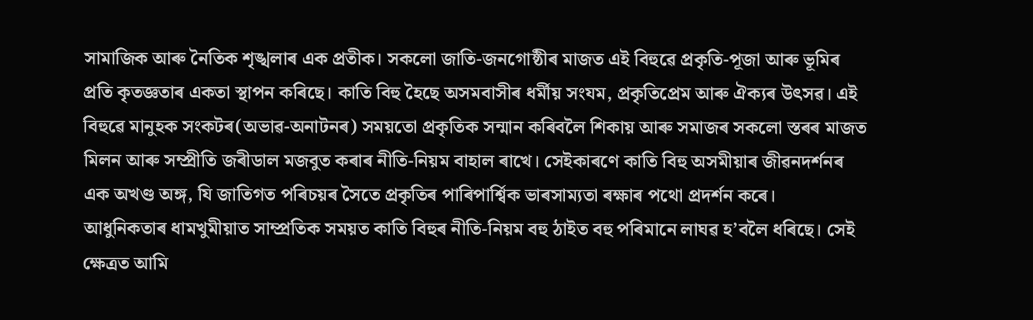সামাজিক আৰু নৈতিক শৃঙ্খলাৰ এক প্ৰতীক। সকলো জাতি-জনগোষ্ঠীৰ মাজত এই বিহুৱে প্ৰকৃতি-পূজা আৰু ভূমিৰ প্ৰতি কৃতজ্ঞতাৰ একতা স্থাপন কৰিছে। কাতি বিহু হৈছে অসমবাসীৰ ধৰ্মীয় সংযম, প্ৰকৃতিপ্ৰেম আৰু ঐক্যৰ উৎসৱ। এই বিহুৱে মানুহক সংকটৰ(অভাৱ-অনাটনৰ) সময়তো প্ৰকৃতিক সন্মান কৰিবলৈ শিকায় আৰু সমাজৰ সকলো স্তৰৰ মাজত মিলন আৰু সম্প্রীতি জৰীডাল মজবুত কৰাৰ নীতি-নিয়ম বাহাল ৰাখে। সেইকাৰণে কাতি বিহু অসমীয়াৰ জীৱনদৰ্শনৰ এক অখণ্ড অঙ্গ, যি জাতিগত পৰিচয়ৰ সৈতে প্ৰকৃতিৰ পাৰিপাৰ্শ্বিক ভাৰসাম্যতা ৰক্ষাৰ পথো প্ৰদৰ্শন কৰে।
আধুনিকতাৰ ধামখুমীয়াত সাম্প্ৰতিক সময়ত কাতি বিহুৰ নীতি-নিয়ম বহু ঠাইত বহু পৰিমানে লাঘৱ হ’বলৈ ধৰিছে। সেই ক্ষেত্ৰত আমি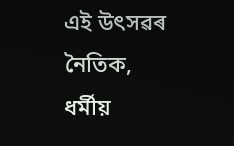এই উৎসৱৰ নৈতিক, ধৰ্মীয়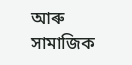আৰু সামাজিক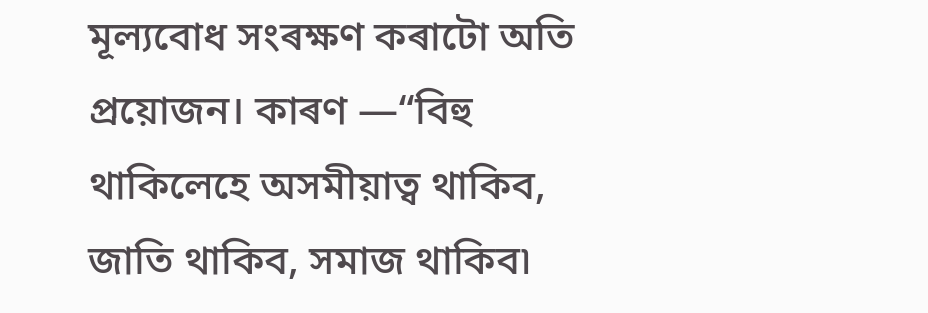মূল্যবোধ সংৰক্ষণ কৰাটো অতি প্ৰয়োজন। কাৰণ —“বিহু থাকিলেহে অসমীয়াত্ব থাকিব, জাতি থাকিব, সমাজ থাকিব৷